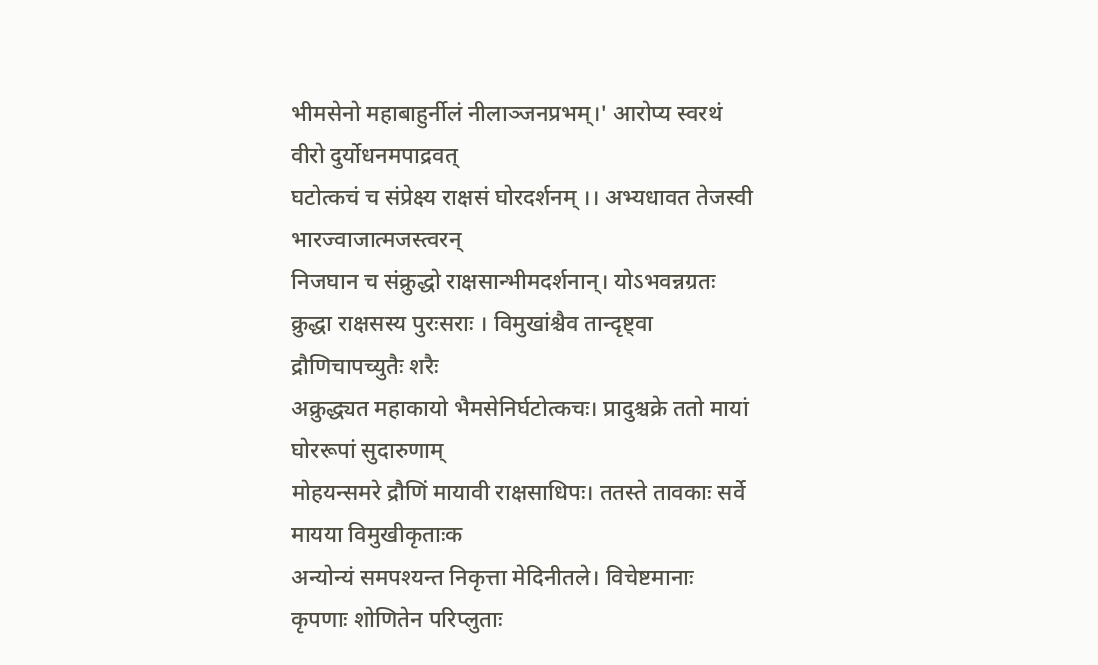भीमसेनो महाबाहुर्नीलं नीलाञ्जनप्रभम्।' आरोप्य स्वरथं वीरो दुर्योधनमपाद्रवत्
घटोत्कचं च संप्रेक्ष्य राक्षसं घोरदर्शनम् ।। अभ्यधावत तेजस्वी भारज्वाजात्मजस्त्वरन्
निजघान च संक्रुद्धो राक्षसान्भीमदर्शनान्। योऽभवन्नग्रतः क्रुद्धा राक्षसस्य पुरःसराः । विमुखांश्चैव तान्दृष्ट्वा द्रौणिचापच्युतैः शरैः
अक्रुद्ध्यत महाकायो भैमसेनिर्घटोत्कचः। प्रादुश्चक्रे ततो मायां घोररूपां सुदारुणाम्
मोहयन्समरे द्रौणिं मायावी राक्षसाधिपः। ततस्ते तावकाः सर्वे मायया विमुखीकृताःक
अन्योन्यं समपश्यन्त निकृत्ता मेदिनीतले। विचेष्टमानाः कृपणाः शोणितेन परिप्लुताः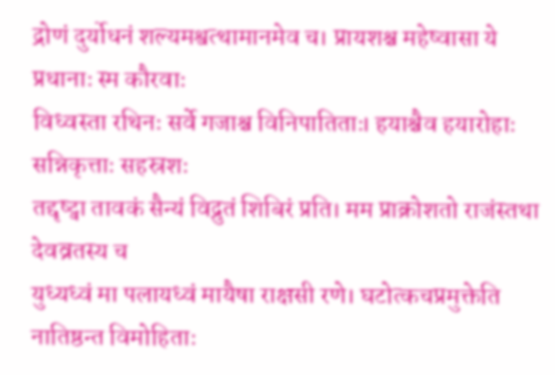द्रोणं दुर्योधनं शल्यमश्वत्थामानमेव च। प्रायशश्च महेष्वासा ये प्रधानाः स्म कौरवाः
विध्वस्ता रथिनः सर्वे गजाश्च विनिपातिताः। हयाश्चैव हयारोहाः सन्निकृत्ताः सहस्रशः
तद्दृष्ट्वा तावकं सैन्यं विद्रुतं शिबिरं प्रति। मम प्राक्रोशतो राजंस्तथा देवव्रतस्य च
युध्यध्वं मा पलायध्वं मायैषा राक्षसी रणे। घटोत्कचप्रमुक्तेति नातिष्ठन्त विमोहिताः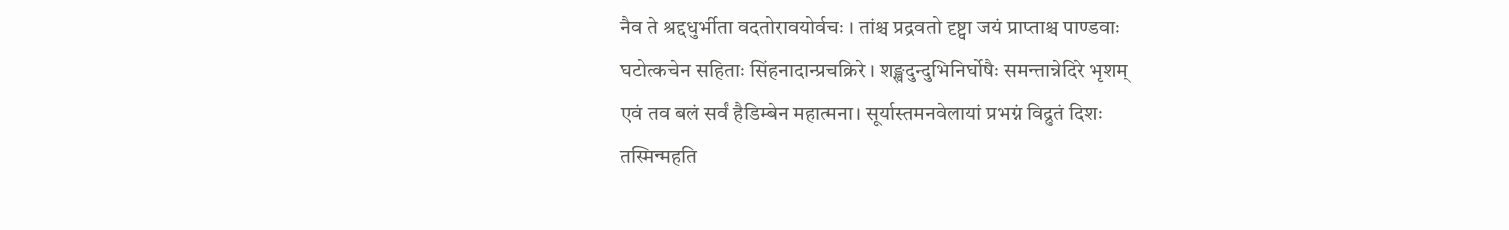नैव ते श्रद्दधुर्भीता वदतोरावयोर्वचः । तांश्च प्रद्रवतो दृष्ट्वा जयं प्राप्ताश्च पाण्डवाः
घटोत्कचेन सहिताः सिंहनादान्प्रचक्रिरे । शङ्खदुन्दुभिनिर्घोषैः समन्तान्नेदिरे भृशम्
एवं तव बलं सर्वं हैडिम्बेन महात्मना। सूर्यास्तमनवेलायां प्रभग्नं विद्रुतं दिशः
तस्मिन्महति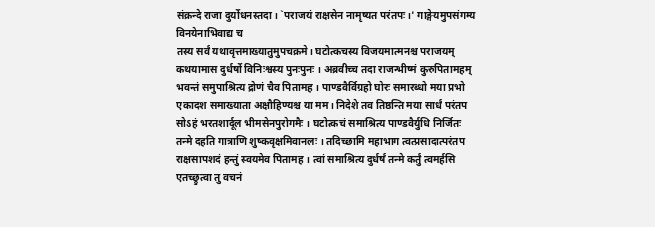संक्रन्दे राजा दुर्योधनस्तदा। `पराजयं राक्षसेन नामृष्यत परंतपः।' गाङ्गेयमुपसंगम्य विनयेनाभिवाद्य च
तस्य सर्वं यथावृत्तमाख्यातुमुपचक्रमे। घटोत्कचस्य विजयमात्मनश्च पराजयम्
कथयामास दुर्धर्षो विनिःश्वस्य पुनःपुनः । अब्रवीच्च तदा राजन्भीष्मं कुरुपितामहम्
भवन्तं समुपाश्रित्य द्रोणं चैव पितामह । पाण्डवैर्विग्रहो घोरः समारब्धो मया प्रभो
एकादश समाख्याता अक्षौहिण्यश्च या मम। निदेशे तव तिष्ठन्ति मया सार्धं परंतप
सोऽहं भरतशार्दूल भीमसेनपुरोगमैः । घटोत्कचं समाश्रित्य पाण्डवैर्युधि निर्जितः
तन्मे दहति गात्राणि शुष्कवृक्षमिवानलः । तदिच्छामि महाभाग त्वत्प्रसादात्परंतप
राक्षसापशदं हन्तुं स्वयमेव पितामह । त्वां समाश्रित्य दुर्धर्षं तन्मे कर्तुं त्वमर्हसि
एतच्छ्रुत्वा तु वचनं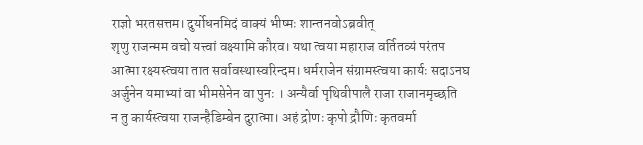राज्ञो भरतसत्तम। दुर्योधनमिदं वाक्यं भीष्मः शान्तनवोऽब्रवीत्
शृणु राजन्मम वचो यत्त्वां वक्ष्यामि कौरव। यथा त्वया महाराज वर्तितव्यं परंतप
आत्मा रक्ष्यस्त्वया तात सर्वावस्थास्वरिन्दम। धर्मराजेन संग्रामस्त्वया कार्यः सदाऽनघ
अर्जुनेन यमाभ्यां वा भीमसेनेन वा पुनः । अन्यैर्वा पृथिवीपालै राजा राजानमृच्छति
न तु कार्यस्त्वया राजन्हैडिम्बेन दुरात्मा। अहं द्रोणः कृपो द्रौणिः कृतवर्मा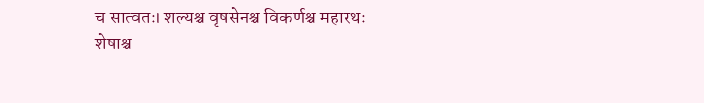च सात्वतः। शल्यश्च वृषसेनश्च विकर्णश्च महारथः
शेषाश्च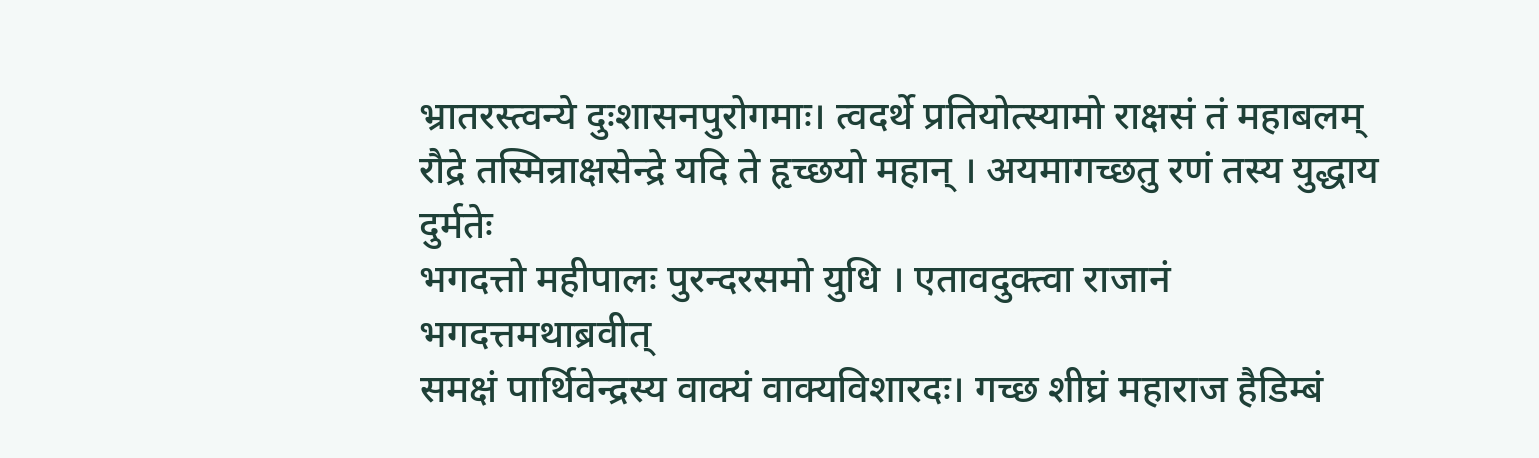भ्रातरस्त्वन्ये दुःशासनपुरोगमाः। त्वदर्थे प्रतियोत्स्यामो राक्षसं तं महाबलम्
रौद्रे तस्मिन्राक्षसेन्द्रे यदि ते हृच्छयो महान् । अयमागच्छतु रणं तस्य युद्धाय दुर्मतेः
भगदत्तो महीपालः पुरन्दरसमो युधि । एतावदुक्त्वा राजानं भगदत्तमथाब्रवीत्
समक्षं पार्थिवेन्द्रस्य वाक्यं वाक्यविशारदः। गच्छ शीघ्रं महाराज हैडिम्बं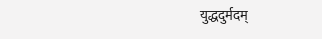युद्धदुर्मदम्